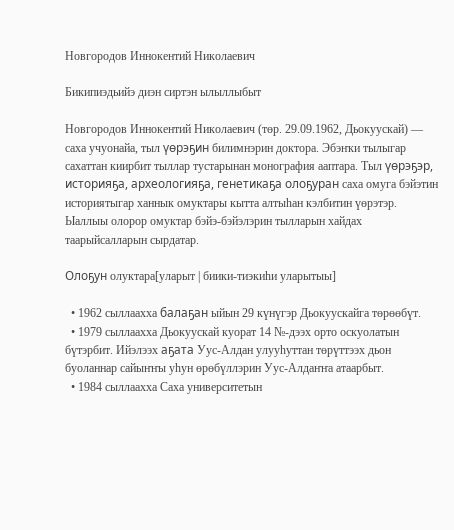Новгородов Иннокентий Николаевич

Бикипиэдьийэ диэн сиртэн ылыллыбыт

Новгородов Иннокентий Николаевич (төр. 29.09.1962, Дьокуускай) — саха учуонайа, тыл үөрэҕин билимнэрин доктора. Эбэҥки тылыгар сахаттан киирбит тыллар тустарынан монография ааптара. Тыл үөрэҕэр, историяҕа, археологияҕа, генетикаҕа олоҕуран саха омуга бэйэтин историятыгар ханнык омуктары кытта алтыһан кэлбитин үөрэтэр. Ыаллыы олорор омуктар бэйэ-бэйэлэрин тылларын хайдах таарыйсалларын сырдатар.

Олоҕун олуктара[уларыт | биики-тиэкиһи уларытыы]

  • 1962 сыллаахха балаҕан ыйын 29 күнүгэр Дьокуускайга төрөөбүт.
  • 1979 сыллаахха Дьокуускай куорат 14 №-дээх орто оскуолатын бүтэрбит. Ийэлээх аҕата Уус-Алдан улууһуттан төрүттээх дьон буоланнар сайыҥҥы уһун өрөбүллэрин Уус-Алдаҥҥа атаарбыт.
  • 1984 сыллаахха Саха университетын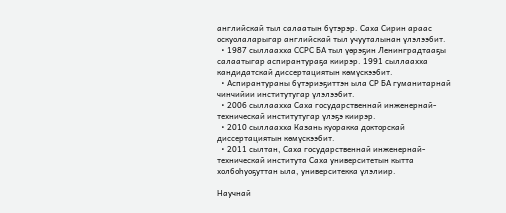английскай тыл салаатын бүтэрэр. Саха Сирин араас оскуолаларыгар английскай тыл учууталынан үлэлээбит.
  • 1987 сыллаахха ССРС БА тыл үөрэҕин Ленинградтааҕы салаатыгар аспирантураҕа киирэр. 1991 сыллаахха кандидатскай диссертациятын көмүскээбит.
  • Аспирантураны бүтэриэҕиттэн ыла СР БА гуманитарнай чинчийии институтугар үлэлээбит.
  • 2006 сыллаахха Саха государственнай инженернай-техническай институтугар үлэҕэ киирэр.
  • 2010 сыллаахха Казань куоракка докторскай диссертациятын көмүскээбит.
  • 2011 сылтан, Саха государственнай инженернай-техническай института Саха университетын кытта холбоһуоҕуттан ыла, университекка үлэлиир.

Научнай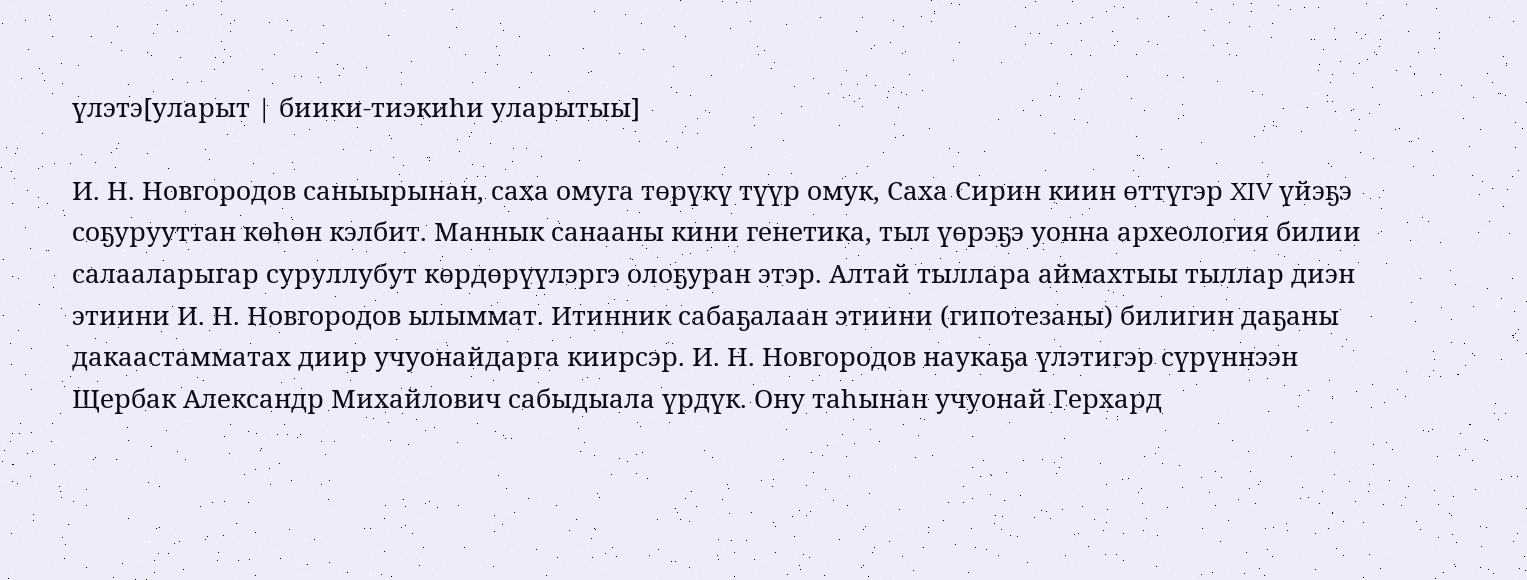үлэтэ[уларыт | биики-тиэкиһи уларытыы]

И. Н. Новгородов саныырынан, саха омуга төрүкү түүр омук, Саха Сирин киин өттүгэр XIV үйэҕэ соҕурууттан көһөн кэлбит. Маннык санааны кини генетика, тыл үөрэҕэ уонна археология билии салааларыгар суруллубут көрдөрүүлэргэ олоҕуран этэр. Алтай тыллара аймахтыы тыллар диэн этиини И. Н. Новгородов ылыммат. Итинник сабаҕалаан этиини (гипотезаны) билигин даҕаны дакаастамматах диир учуонайдарга киирсэр. И. Н. Новгородов наукаҕа үлэтигэр сүрүннээн Щербак Александр Михайлович сабыдыала үрдүк. Ону таһынан учуонай Герхард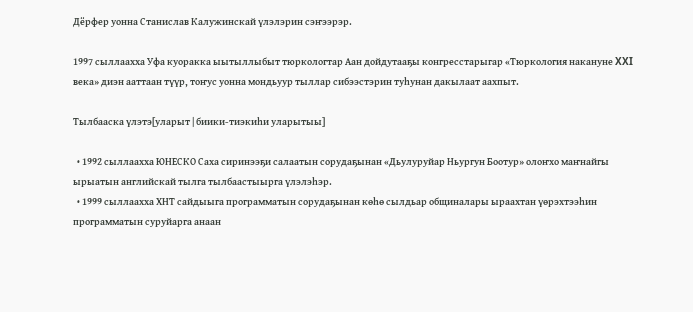Дёрфер уонна Станислав Калужинскай үлэлэрин сэҥээрэр.

1997 сыллаахха Уфа куоракка ыытыллыбыт тюркологтар Аан дойдутааҕы конгресстарыгар «Тюркология накануне XXI века» диэн ааттаан түүр, тоҥус уонна мондьуур тыллар сибээстэрин туһунан дакылаат аахпыт.

Тылбааска үлэтэ[уларыт | биики-тиэкиһи уларытыы]

  • 1992 сыллаахха ЮНЕСКО Саха сиринээҕи салаатын сорудаҕынан «Дьулуруйар Ньургун Боотур» олоҥхо маҥнайгы ырыатын английскай тылга тылбаастыырга үлэлэһэр.
  • 1999 сыллаахха ХНТ сайдыыга программатын сорудаҕынан көһө сылдьар общиналары ыраахтан үөрэхтээһин программатын суруйарга анаан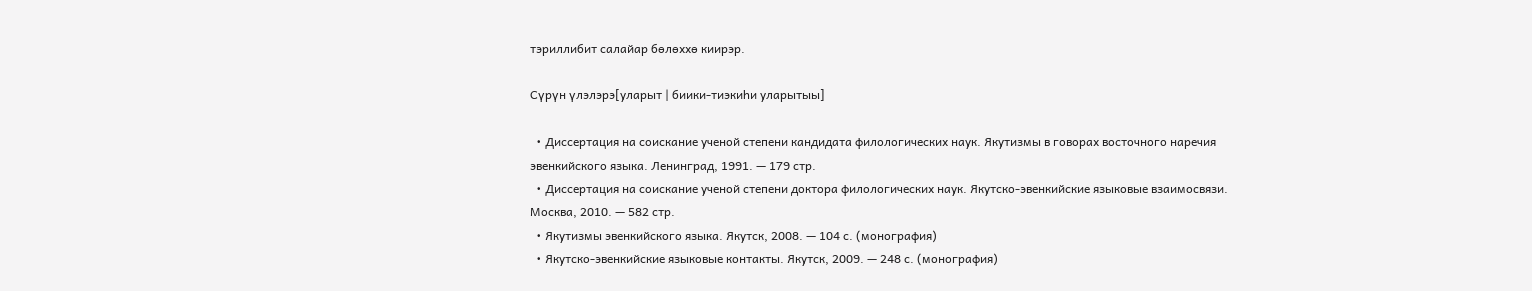тэриллибит салайар бөлөххө киирэр.

Сүрүн үлэлэрэ[уларыт | биики-тиэкиһи уларытыы]

  • Диссертация на соискание ученой степени кандидата филологических наук. Якутизмы в говорах восточного наречия эвенкийского языка. Ленинград, 1991. — 179 стр.
  • Диссертация на соискание ученой степени доктора филологических наук. Якутско-эвенкийские языковые взаимосвязи. Москва, 2010. — 582 стр.
  • Якутизмы эвенкийского языка. Якутск, 2008. — 104 с. (монография)
  • Якутско-эвенкийские языковые контакты. Якутск, 2009. — 248 с. (монография)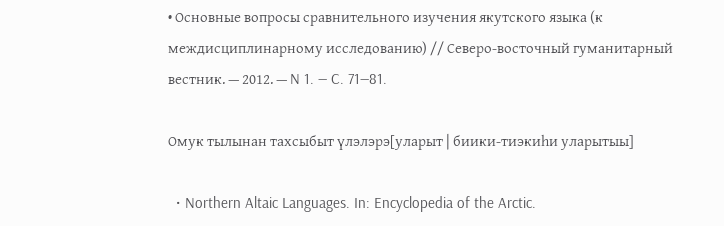• Основные вопросы сравнительного изучения якутского языка (к междисциплинарному исследованию) // Северо-восточный гуманитарный вестник. — 2012. — N 1. — C. 71—81.

Омук тылынан тахсыбыт үлэлэрэ[уларыт | биики-тиэкиһи уларытыы]

  • Northern Altaic Languages. In: Encyclopedia of the Arctic.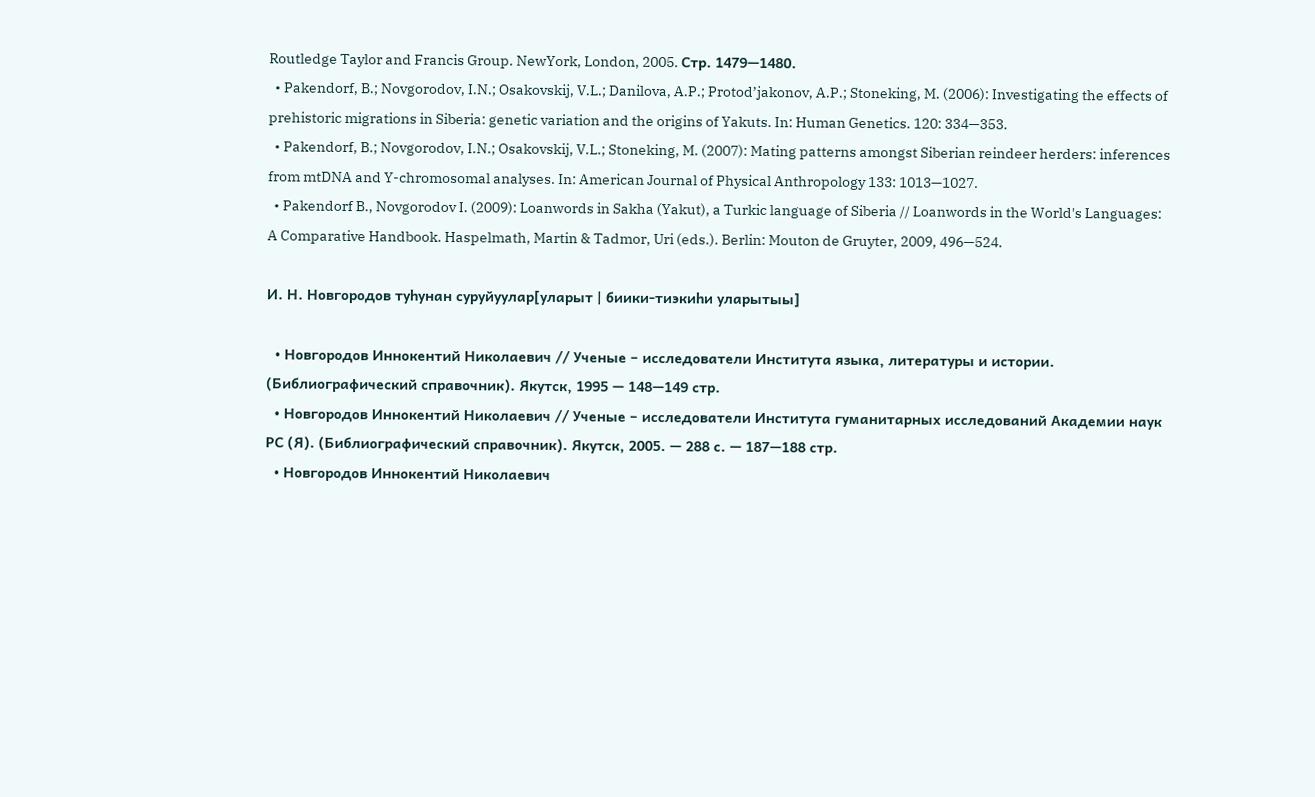Routledge Taylor and Francis Group. NewYork, London, 2005. Стр. 1479—1480.
  • Pakendorf, B.; Novgorodov, I.N.; Osakovskij, V.L.; Danilova, A.P.; Protod’jakonov, A.P.; Stoneking, M. (2006): Investigating the effects of prehistoric migrations in Siberia: genetic variation and the origins of Yakuts. In: Human Genetics. 120: 334—353.
  • Pakendorf, B.; Novgorodov, I.N.; Osakovskij, V.L.; Stoneking, M. (2007): Mating patterns amongst Siberian reindeer herders: inferences from mtDNA and Y-chromosomal analyses. In: American Journal of Physical Anthropology 133: 1013—1027.
  • Pakendorf B., Novgorodov I. (2009): Loanwords in Sakha (Yakut), a Turkic language of Siberia // Loanwords in the World's Languages: A Comparative Handbook. Haspelmath, Martin & Tadmor, Uri (eds.). Berlin: Mouton de Gruyter, 2009, 496—524.

И. Н. Новгородов туһунан суруйуулар[уларыт | биики-тиэкиһи уларытыы]

  • Новгородов Иннокентий Николаевич // Ученые – исследователи Института языка, литературы и истории. (Библиографический справочник). Якутск, 1995 — 148—149 стр.
  • Новгородов Иннокентий Николаевич // Ученые – исследователи Института гуманитарных исследований Академии наук РС (Я). (Библиографический справочник). Якутск, 2005. — 288 с. — 187—188 стр.
  • Новгородов Иннокентий Николаевич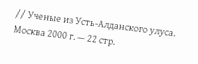// Ученые из Усть-Алданского улуса. Москва 2000 г. — 22 стр.